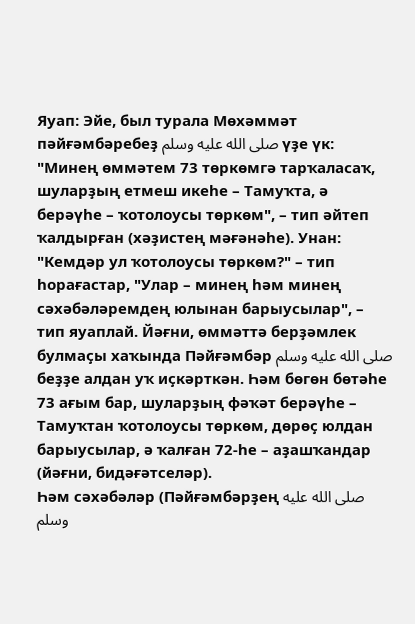Яуап: Эйе, был турала Мөхәммәт пәйғәмбәребеҙ صلى الله عليه وسلم үҙе үк: "Минең өммәтем 73 төркөмгә тарҡаласаҡ, шуларҙың етмеш икеһе – Тамуҡта, ә берәүһе – ҡотолоусы төркөм", – тип әйтеп ҡалдырған (хәҙистең мәғәнәһе). Унан: "Кемдәр ул ҡотолоусы төркөм?" – тип һорағастар, "Улар – минең һәм минең сәхәбәләремдең юлынан барыусылар", – тип яуаплай. Йәғни, өммәттә берҙәмлек булмаҫы хаҡында Пәйғәмбәр صلى الله عليه وسلم беҙҙе алдан уҡ иҫкәрткән. Һәм бөгөн бөтәһе 73 ағым бар, шуларҙың фәҡәт берәүһе – Тамуҡтан ҡотолоусы төркөм, дөрөҫ юлдан барыусылар, ә ҡалған 72-һе – аҙашҡандар (йәғни, бидәғәтселәр).
Һәм сәхәбәләр (Пәйғәмбәрҙең صلى الله عليه وسلم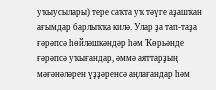уҡыусылары) тере саҡта уҡ тәүге аҙашҡан ағымдар барлыҡҡа килә. Улар ҙа тап-таҙа ғәрәпсә һөйләшкәндәр һәм Ҡөрьәнде ғәрәпсә уҡығандар, әммә аяттарҙың мәғәнәләрен үҙҙәренсә аңлағандар һәм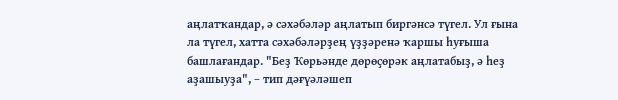аңлатҡандар, ә сәхәбәләр аңлатып биргәнсә түгел. Ул ғына ла түгел, хатта сәхәбәләрҙең үҙҙәренә ҡаршы һуғыша башлағандар. "Беҙ Ҡөрьәнде дөрөҫөрәк аңлатабыҙ, ә һеҙ аҙашыуҙа", – тип дәғүәләшеп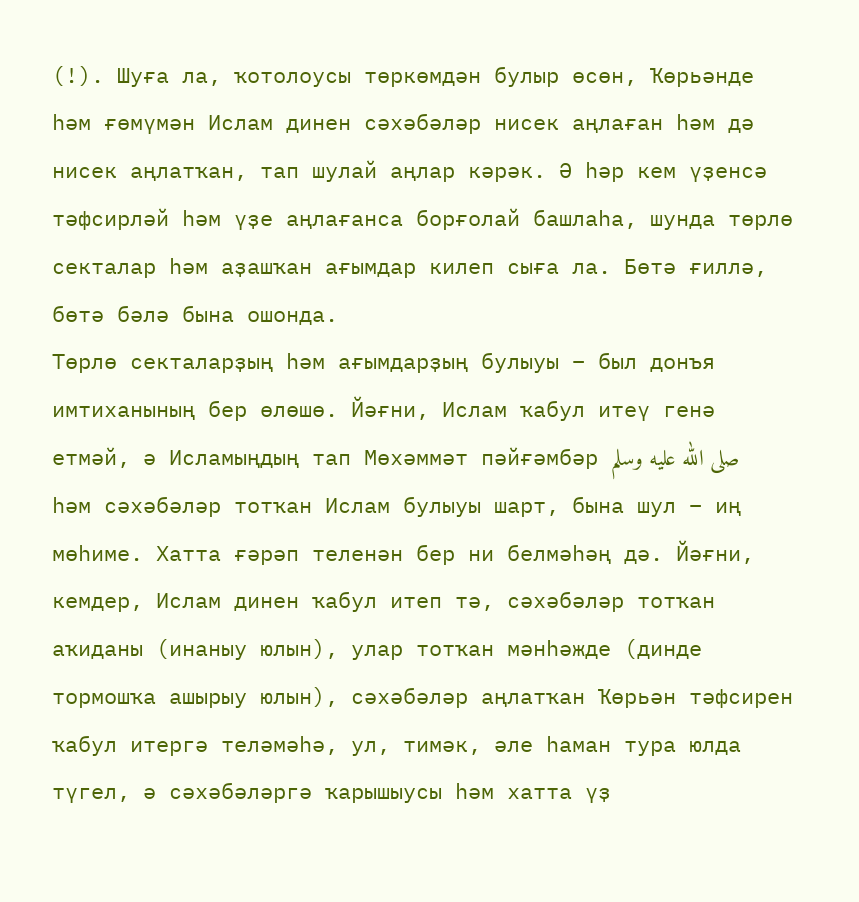(!). Шуға ла, ҡотолоусы төркөмдән булыр өсөн, Ҡөрьәнде һәм ғөмүмән Ислам динен сәхәбәләр нисек аңлаған һәм дә нисек аңлатҡан, тап шулай аңлар кәрәк. Ә һәр кем үҙенсә тәфсирләй һәм үҙе аңлағанса борғолай башлаһа, шунда төрлө секталар һәм аҙашҡан ағымдар килеп сыға ла. Бөтә ғиллә, бөтә бәлә бына ошонда.
Төрлө секталарҙың һәм ағымдарҙың булыуы – был донъя имтиханының бер өлөшө. Йәғни, Ислам ҡабул итеү генә етмәй, ә Исламыңдың тап Мөхәммәт пәйғәмбәр صلى الله عليه وسلم һәм сәхәбәләр тотҡан Ислам булыуы шарт, бына шул – иң мөһиме. Хатта ғәрәп теленән бер ни белмәһәң дә. Йәғни, кемдер, Ислам динен ҡабул итеп тә, сәхәбәләр тотҡан аҡиданы (инаныу юлын), улар тотҡан мәнһәжде (динде тормошҡа ашырыу юлын), сәхәбәләр аңлатҡан Ҡөрьән тәфсирен ҡабул итергә теләмәһә, ул, тимәк, әле һаман тура юлда түгел, ә сәхәбәләргә ҡарышыусы һәм хатта үҙ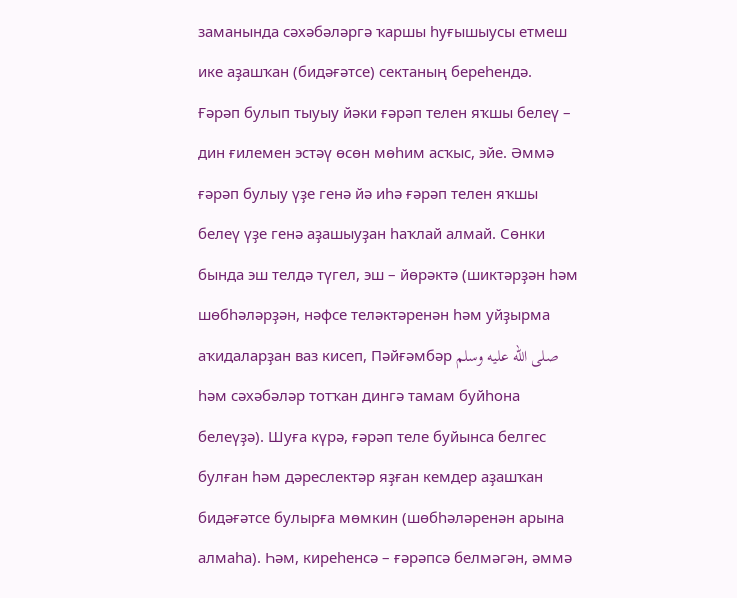заманында сәхәбәләргә ҡаршы һуғышыусы етмеш ике аҙашҡан (бидәғәтсе) сектаның береһендә.
Ғәрәп булып тыуыу йәки ғәрәп телен яҡшы белеү – дин ғилемен эстәү өсөн мөһим асҡыс, эйе. Әммә ғәрәп булыу үҙе генә йә иһә ғәрәп телен яҡшы белеү үҙе генә аҙашыуҙан һаҡлай алмай. Сөнки бында эш телдә түгел, эш – йөрәктә (шиктәрҙән һәм шөбһәләрҙән, нәфсе теләктәренән һәм уйҙырма аҡидаларҙан ваз кисеп, Пәйғәмбәр صلى الله عليه وسلم һәм сәхәбәләр тотҡан дингә тамам буйһона белеүҙә). Шуға күрә, ғәрәп теле буйынса белгес булған һәм дәреслектәр яҙған кемдер аҙашҡан бидәғәтсе булырға мөмкин (шөбһәләренән арына алмаһа). Һәм, киреһенсә – ғәрәпсә белмәгән, әммә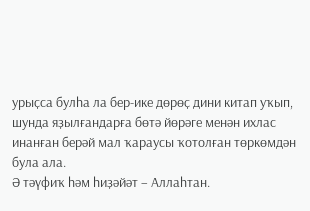урыҫса булһа ла бер-ике дөрөҫ дини китап уҡып, шунда яҙылғандарға бөтә йөрәге менән ихлас инанған берәй мал ҡараусы ҡотолған төркөмдән була ала.
Ә тәүфиҡ һәм һиҙәйәт – Аллаһтан.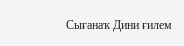Сығанаҡ Дини ғилем